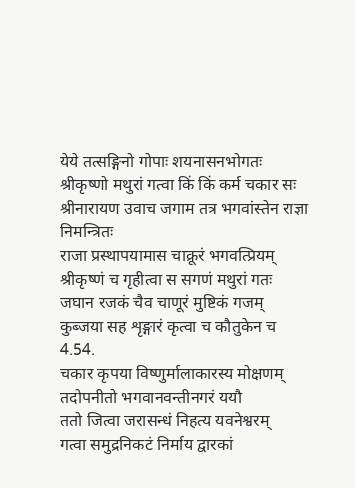येये तत्सङ्गिनो गोपाः शयनासनभोगतः
श्रीकृष्णो मथुरां गत्वा किं किं कर्म चकार सः
श्रीनारायण उवाच जगाम तत्र भगवांस्तेन राज्ञा निमन्त्रितः
राजा प्रस्थापयामास चाक्रूरं भगवत्प्रियम्
श्रीकृष्णं च गृहीत्वा स सगणं मथुरां गतः
जघान रजकं चैव चाणूरं मुष्टिकं गजम्
कुब्जया सह शृङ्गारं कृत्वा च कौतुकेन च 4.54.
चकार कृपया विष्णुर्मालाकारस्य मोक्षणम्
तदोपनीतो भगवानवन्तीनगरं ययौ
ततो जित्वा जरासन्धं निहत्य यवनेश्वरम्
गत्वा समुद्रनिकटं निर्माय द्वारकां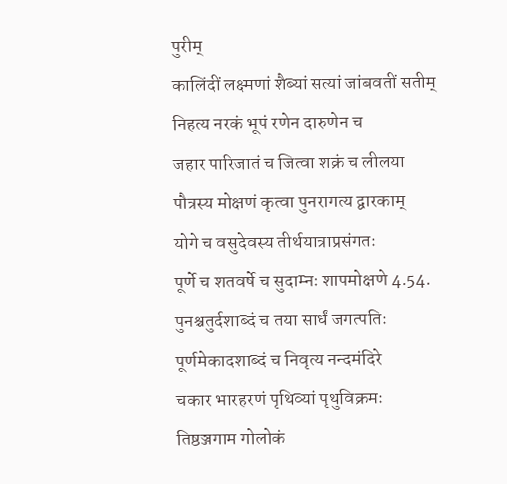पुरीम्
कालिंदीं लक्ष्मणां शैब्यां सत्यां जांबवतीं सतीम्
निहत्य नरकं भूपं रणेन दारुणेन च
जहार पारिजातं च जित्वा शक्रं च लीलया
पौत्रस्य मोक्षणं कृत्वा पुनरागत्य द्वारकाम्
योगे च वसुदेवस्य तीर्थयात्राप्रसंगतः
पूर्णे च शतवर्षे च सुदाम्नः शापमोक्षणे 4.54.
पुनश्चतुर्दशाब्दं च तया सार्धं जगत्पतिः
पूर्णमेकादशाब्दं च निवृत्य नन्दमंदिरे
चकार भारहरणं पृथिव्यां पृथुविक्रमः
तिष्ठञ्जगाम गोलोकं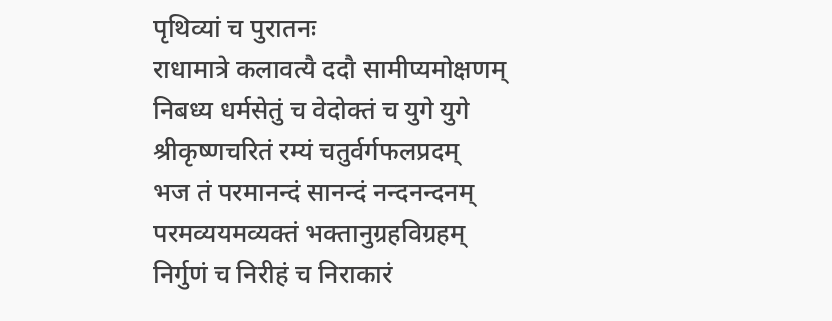पृथिव्यां च पुरातनः
राधामात्रे कलावत्यै ददौ सामीप्यमोक्षणम्
निबध्य धर्मसेतुं च वेदोक्तं च युगे युगे
श्रीकृष्णचरितं रम्यं चतुर्वर्गफलप्रदम्
भज तं परमानन्दं सानन्दं नन्दनन्दनम्
परमव्ययमव्यक्तं भक्तानुग्रहविग्रहम्
निर्गुणं च निरीहं च निराकारं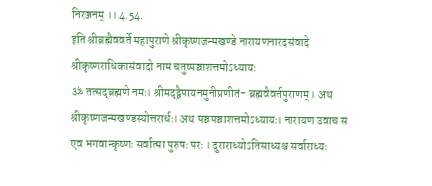निरञ्जनम् ।। 4.54.
इति श्रीब्रह्मैववर्ते महापुराणे श्रीकृष्णजन्मखण्डे नारायणनारदसंवादे श्रीकृष्णराधिकासंवादो नाम चतुष्पञ्चाशत्तमोऽध्यायः
ॐ तत्सद्ब्रह्मणे नमः। श्रीमद्द्वैपायनमुनीप्रणीतं- ब्रह्मवैवर्तपुराणम्। अथ श्रीकृष्णजन्मखण्डस्योत्तरार्धः। अथ पञ्चपञ्चाशत्तमोऽध्यायः। नारायण उवाच स एव भगवान्कृष्णः सर्वात्मा पुरुषः परः । दुराराध्योऽतिसाध्यश्च सर्वाराध्यः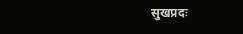सुखप्रदः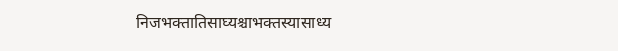निजभक्तातिसाघ्यश्चाभक्तस्यासाध्य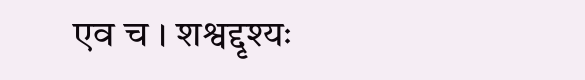एव च । शश्वद्दृश्यः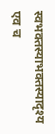स्वभक्तस्याभक्तस्यादृश्य एव च